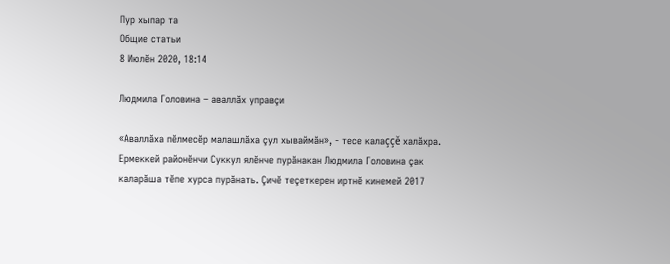Пур хыпар та
Общие статьи
8 Июлӗн 2020, 18:14

Людмила Головина – аваллăх управçи

«Аваллăха пĕлмесĕр малашлăха çул хываймăн»‚ - тесе калаççĕ халăхра. Ермеккей районĕнчи Суккул ялĕнче пурăнакан Людмила Головина çак каларăша тĕпе хурса пурăнать. Çичĕ теçеткерен иртнĕ кинемей 2017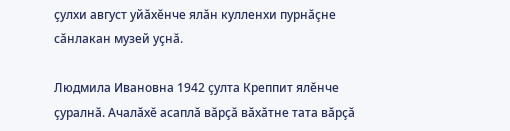çулхи август уйăхĕнче ялăн кулленхи пурнăçне сăнлакан музей уçнă.

Людмила Ивановна 1942 çулта Креппит ялĕнче çуралнă. Ачалăхĕ асаплă вăрçă вăхăтне тата вăрçă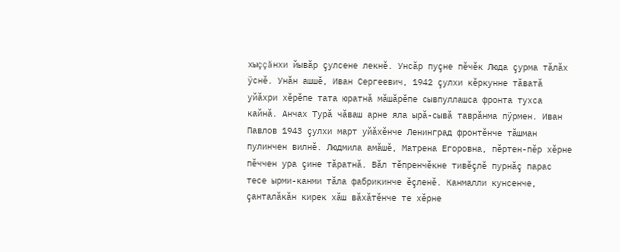хыççăнхи йывăр çулсене лекнĕ. Унсăр пуçне пĕчĕк Люда çурма тăлăх ÿснĕ. Унăн ашшĕ‚ Иван Сергеевич‚ 1942 çулхи кĕркунне тăватă уйăхри хĕрĕпе тата юратнă мăшăрĕпе сывпуллашса фронта тухса кайнă. Анчах Турă чăваш арне яла ырă-сывă таврăнма пÿрмен. Иван Павлов 1943 çулхи март уйăхĕнче Ленинград фронтĕнче тăшман пулинчен вилнĕ. Людмила амăшĕ‚ Матрена Егоровна‚ пĕртен-пĕр хĕрне пĕччен ура çине тăратнă. Вăл тĕпренчĕкне тивĕçлĕ пурнăç парас тесе ырми-канми тăла фабрикинче ĕçленĕ. Канмалли кунсенче‚ çанталăкăн кирек хăш вăхăтĕнче те хĕрне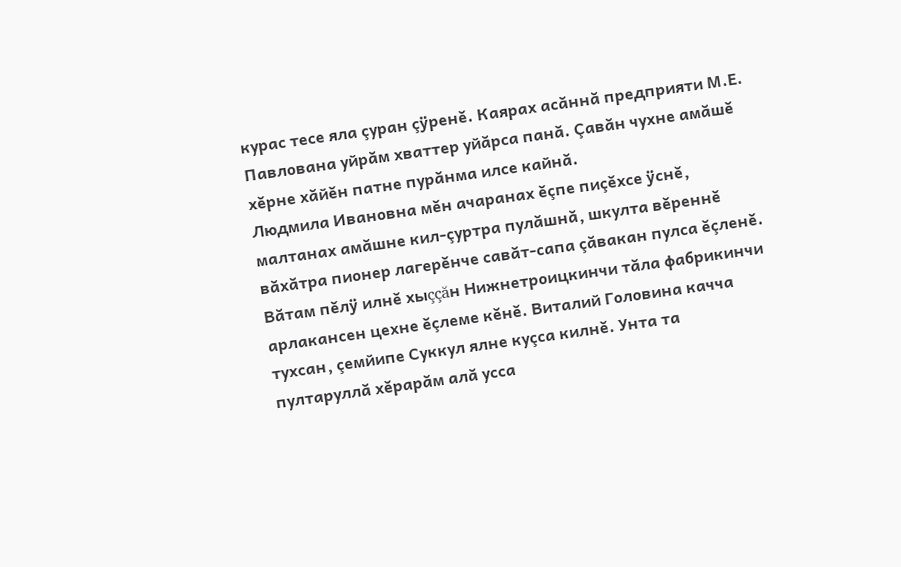курас тесе яла çуран çÿренĕ. Каярах асăннă предприяти М.Е. Павлована уйрăм хваттер уйăрса панă. Çавăн чухне амăшĕ хĕрне хăйĕн патне пурăнма илсе кайнă.
Людмила Ивановна мĕн ачаранах ĕçпе пиçĕхсе ÿснĕ‚ малтанах амăшне кил-çуртра пулăшнă‚ шкулта вĕреннĕ вăхăтра пионер лагерĕнче савăт-сапа çăвакан пулса ĕçленĕ. Вăтам пĕлÿ илнĕ хыççăн Нижнетроицкинчи тăла фабрикинчи арлакансен цехне ĕçлеме кĕнĕ. Виталий Головина качча тухсан‚ çемйипе Суккул ялне куçса килнĕ. Унта та пултаруллă хĕрарăм алă усса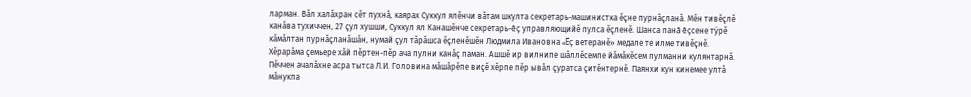ларман. Вăл халăхран сĕт пухнă‚ каярах Суккул ялĕнчи вăтам шкулта секретарь-машинистка ĕçне пурнăçланă. Мĕн тивĕçлĕ канăва тухиччен‚ 27 çул хушши‚ Суккул ял Канашĕнче секретарь-ĕç управляющийĕ пулса ĕçленĕ. Шанса панă ĕçсене тÿрĕ кăмăлтан пурнăçланăшăн‚ нумай çул тăрăшса ĕçленĕшĕн Людмила Ивановна «Ĕç ветеранĕ» медале те илме тивĕçнĕ.
Хĕрарăма çемьере хăй пĕртен-пĕр ача пулни канăç паман. Ашшĕ ир вилнипе шăллĕсемпе йăмăкĕсем пулманни кулянтарнă. Пĕччен ачалăхне асра тытса Л.И. Головина мăшăрĕпе виçĕ хĕрпе пĕр ывăл çуратса çитĕнтернĕ. Паянхи кун кинемее ултă мăнукпа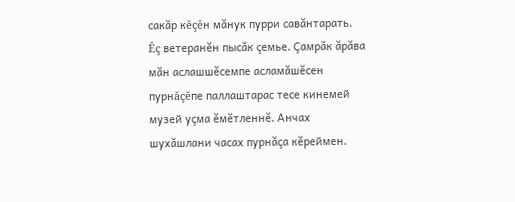сакăр кĕçĕн мăнук пурри савăнтарать.
Ĕç ветеранĕн пысăк çемье. Çамрăк ăрăва мăн аслашшĕсемпе асламăшĕсен пурнăçĕпе паллаштарас тесе кинемей музей уçма ĕмĕтленнĕ. Анчах шухăшлани часах пурнăçа кĕреймен.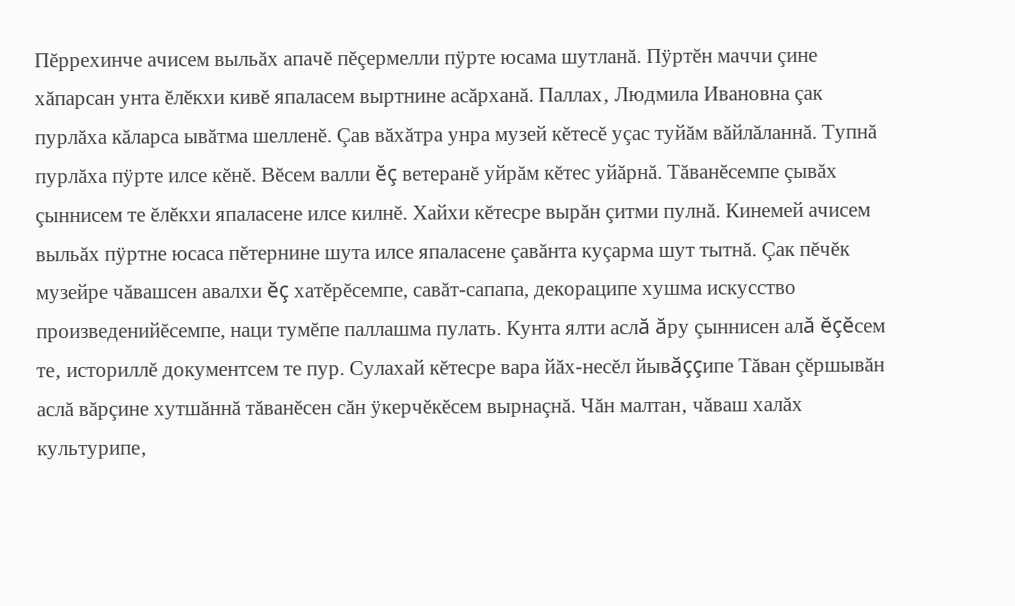Пĕррехинче ачисем выльăх апачĕ пĕçермелли пÿрте юсама шутланă. Пÿртĕн маччи çине хăпарсан унта ĕлĕкхи кивĕ япаласем выртнине асăрханă. Паллах‚ Людмила Ивановна çак пурлăха кăларса ывăтма шелленĕ. Çав вăхăтра унра музей кĕтесĕ уçас туйăм вăйлăланнă. Тупнă пурлăха пÿрте илсе кĕнĕ. Вĕсем валли ĕç ветеранĕ уйрăм кĕтес уйăрнă. Тăванĕсемпе çывăх çыннисем те ĕлĕкхи япаласене илсе килнĕ. Хайхи кĕтесре вырăн çитми пулнă. Кинемей ачисем выльăх пÿртне юсаса пĕтернине шута илсе япаласене çавăнта куçарма шут тытнă. Çак пĕчĕк музейре чăвашсен авалхи ĕç хатĕрĕсемпе, савăт-сапапа, декораципе хушма искусство произведенийĕсемпе, наци тумĕпе паллашма пулать. Кунта ялти аслă ăру çыннисен алă ĕçĕсем те‚ историллĕ документсем те пур. Сулахай кĕтесре вара йăх-несĕл йывăççипе Тăван çĕршывăн аслă вăрçине хутшăннă тăванĕсен сăн ÿкерчĕкĕсем вырнаçнă. Чăн малтан‚ чăваш халăх культурипе‚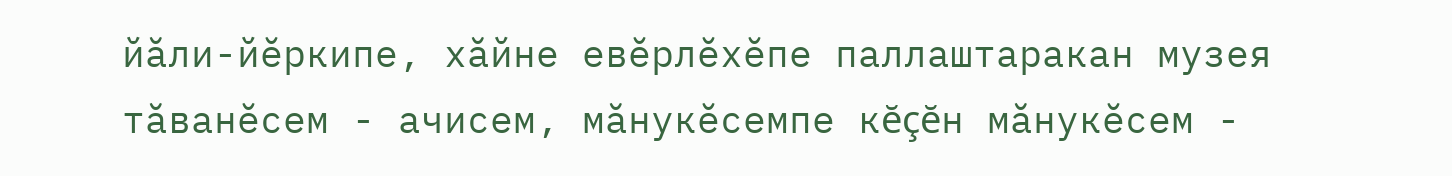йăли-йĕркипе‚ хăйне евĕрлĕхĕпе паллаштаракан музея тăванĕсем - ачисем‚ мăнукĕсемпе кĕçĕн мăнукĕсем -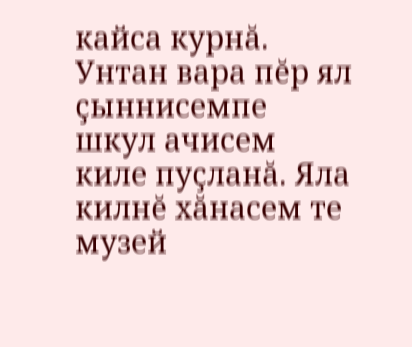кайса курнă. Унтан вара пĕр ял çыннисемпе шкул ачисем киле пуçланă. Яла килнĕ хăнасем те музей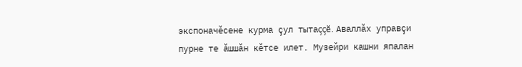экспоначĕсене курма çул тытаççĕ. Аваллăх управçи пурне те ăшшăн кĕтсе илет. Музейри кашни япалан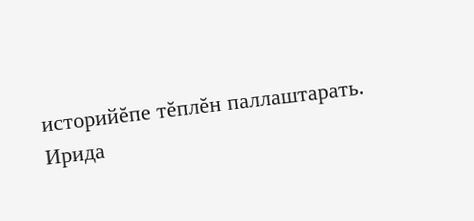историйĕпе тĕплĕн паллаштарать.
Ирида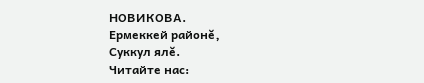НОВИКОВА.
Ермеккей районĕ‚
Суккул ялĕ.
Читайте нас: